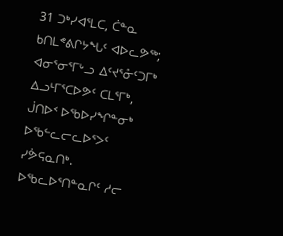31 ᑐᒃᓯᐊᕐᒪᑕ, ᑖᓐᓇ ᑲᑎᒪᕝᕕᒋᔭᖓᑦ ᐊᐅᓚᕗᖅ; ᐊᓂᕐᓂᕐᒥᒡᓗ ᐃᑦᔪᕐᓁᑦᑐᒥᒃ ᐃᓗᒻᒥᕐᑕᐅᕗᑦ ᑕᒪᕐᒥᒃ, ᒎᑎᐅᑉ ᐅᖃᐅᓯᖏᓐᓂᒃ ᐅᖃᓪᓚᓕᓚᐅᕐᐳᑦ ᓯᕘᕋᓇᑎᒃ.
ᐅᖃᓚᐅᕐᑎᓐᓇᒋᑦ ᓱᓕ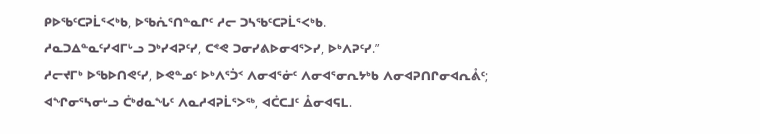ᑭᐅᖃᑦᑕᕈᒫᕐᐸᒃᑲ, ᐅᖃᕇᕐᑎᓐᓇᒋᑦ ᓱᓕ ᑐᓴᖃᑦᑕᕈᒫᕐᐸᒃᑲ.
ᓱᓇᑐᐃᓐᓇᑦᓯᐊᒥᒡᓗ ᑐᒃᓯᐊᕈᑦᓯ, ᑕᕝᕙ ᑐᓂᓯᕕᐅᓂᐊᕐᐳᓯ, ᐅᒃᐱᕈᑦᓯ.”
ᓱᓕᔪᒥᒃ ᐅᖃᐅᑎᕙᑦᓯ, ᐅᕙᓐᓄᑦ ᐅᒃᐱᕐᑑᑉ ᐱᓂᐊᕐᓃᑦ ᐱᓂᐊᕐᓂᕆᔭᒃᑲ ᐱᓂᐊᕈᑎᒋᓂᐊᕆᕔᑦ; ᐊᖏᓂᕐᓴᓂᒡᓗ ᑖᒃᑯᓇᖓᑦ ᐱᓇᓱᐊᕈᒫᕐᐳᖅ, ᐊᑖᑕᒧᑦ ᐂᓂᐊᕋᒪ.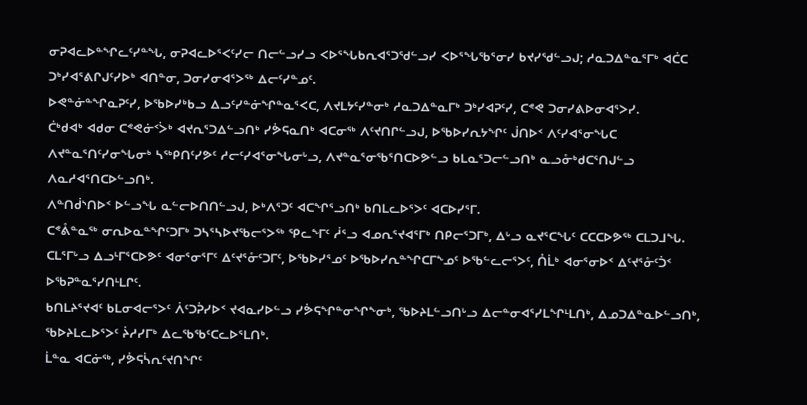ᓂᕈᐊᓚᐅᓐᖏᓚᑦᓯᓐᖓ, ᓂᕈᐊᓚᐅᕐᐸᑦᓯᓕ ᑎᓕᓪᓗᓯᓗ ᐸᐅᕐᖓᑲᕆᐊᕐᑐᖁᓪᓗᓯ ᐸᐅᕐᖓᖃᕐᓂᓯ ᑲᔪᓯᖁᓪᓗᒍ; ᓱᓇᑐᐃᓐᓇᕐᒥᒃ ᐊᑖᑕ ᑐᒃᓯᐊᕐᕕᒋᒍᑦᓯᐅᒃ ᐊᑎᓐᓂ, ᑐᓂᓯᓂᐊᕐᐳᖅ ᐃᓕᑦᓯᓐᓄᑦ.
ᐅᕙᓐᓃᓐᖏᓇᕈᑦᓯ, ᐅᖃᐅᓯᒃᑲᓗ ᐃᓗᑦᓯᓐᓃᖏᓐᓇᕐᐸᑕ, ᐱᔪᒪᔭᑦᓯᓐᓂᒃ ᓱᓇᑐᐃᓐᓇᒥᒃ ᑐᒃᓯᐊᕈᑦᓯ, ᑕᕝᕙ ᑐᓂᓯᕕᐅᓂᐊᕐᐳᓯ.
ᑖᒃᑯᐊᒃ ᐊᑯᓂ ᑕᕝᕙᓃᑉᐴᒃ ᐊᔪᕆᕐᑐᐃᓪᓗᑎᒃ ᓯᕘᕋᓇᑎᒃ ᐊᑕᓂᖅ ᐱᑦᔪᑎᒋᓪᓗᒍ, ᐅᖃᐅᓯᕆᔭᖏᑦ ᒎᑎᐅᑉ ᐱᑦᓯᐊᕐᓂᖓᑕ ᐱᔪᓐᓇᕐᑎᑦᓯᓂᖓᓂᒃ ᓴᖅᑭᑎᑦᓯᕗᑦ ᓱᓕᑦᓯᐊᕐᓂᖓᓂᒡᓗ, ᐱᔪᓐᓇᕐᓂᖃᕐᑎᑕᐅᕗᓪᓗ ᑲᒪᓇᕐᑐᓕᓪᓗᑎᒃ ᓇᓗᓁᒃᑯᑕᕐᑎᒍᓪᓗ ᐱᓇᓱᐊᕐᑎᑕᐅᓪᓗᑎᒃ.
ᐱᓐᑎᑰᔅᑎᐅᑉ ᐅᓪᓗᖓ ᓇᓪᓕᐅᑎᑎᓪᓗᒍ, ᐅᒃᐱᕐᑐᑦ ᐊᑕᖏᕐᓗᑎᒃ ᑲᑎᒪᓚᐅᕐᐳᑦ ᐊᑕᐅᓯᕐᒥ.
ᑕᕝᕔᓐᓇᖅ ᓂᕆᐅᓇᓐᖏᑦᑐᒥᒃ ᑐᓴᕐᓴᐅᔪᖃᓕᕐᐳᖅ ᕿᓚᖕᒥᑦ ᓲᕐᓗ ᐊᓄᕆᕐᔪᐊᕐᒥᒃ ᑎᑭᓕᕐᑐᒥᒃ, ᐃᒡᓗ ᓇᔪᕐᑕᖓᑦ ᑕᑕᑕᐅᕗᖅ ᑕᒪᑐᒧᖓ.
ᑕᒪᕐᒥᒡᓗ ᐃᓗᒻᒥᕐᑕᐅᕗᑦ ᐊᓂᕐᓂᕐᒥᑦ ᐃᑦᔪᕐᓁᑦᑐᒥᑦ, ᐅᖃᐅᓯᕐᓄᑦ ᐅᖃᐅᓯᕆᓐᖏᑕᒥᖕᓄᑦ ᐅᖃᓪᓚᓕᕐᐳᑦ, ᑍᒫᒃ ᐊᓂᕐᓂᐅᑉ ᐃᑦᔪᕐᓁᑦᑑᑉ ᐅᖃᕈᓐᓇᕐᓯᑎᒻᒪᒋᑦ.
ᑲᑎᒪᔨᕐᔪᐊᑦ ᑲᒪᓂᐊᓕᕐᐳᑦ ᐲᑦᑐᕉᓯᐅᑉ ᔪᐊᓇᓯᐅᓪᓗ ᓯᕘᕋᖏᓐᓂᖏᖕᓂᒃ, ᖃᐅᔨᒪᓪᓗᑎᒡᓗ ᐃᓕᓐᓂᐊᕐᓯᒪᖏᒻᒪᑎᒃ, ᐃᓄᑐᐃᓐᓇᐅᓪᓗᑎᒃ, ᖃᐅᔨᒪᓚᐅᕐᐳᑦ ᔩᓱᓯᒥᒃ ᐃᓚᖃᖃᑦᑕᓚᐅᕐᒪᑎᒃ.
ᒫᓐᓇ ᐊᑕᓃᖅ, ᓯᕘᕋᓵᕆᑦᔪᑎᖏᑦ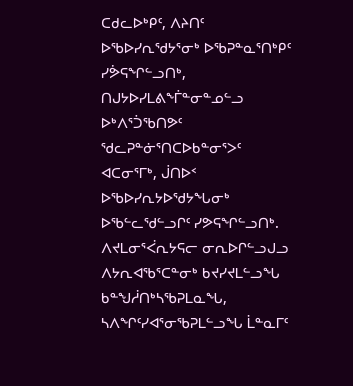ᑕᑯᓚᐅᒃᑭᑦ, ᐱᔨᑎᑦ ᐅᖃᐅᓯᕆᖁᔭᕐᓂᒃ ᐅᖃᕈᓐᓇᕐᑎᒃᑭᑦ ᓯᕘᕋᖏᓪᓗᑎᒃ,
ᑎᒍᔭᐅᓯᒪᕕᖕᒦᓐᓂᓐᓄᓪᓗ ᐅᒃᐱᕐᑑᖃᑎᕗᑦ ᖁᓚᕈᓐᓃᕐᑎᑕᐅᑲᓐᓂᕐᐳᑦ ᐊᑕᓂᕐᒥᒃ, ᒎᑎᐅᑉ ᐅᖃᐅᓯᕆᔭᐅᖁᔭᖓᓂᒃ ᐅᖃᓪᓚᖁᓪᓗᒋᑦ ᓯᕗᕋᖏᓪᓗᑎᒃ.
ᐱᔪᒪᓂᕐᐹᕆᔭᕋᓕ ᓂᕆᐅᒋᓪᓗᒍᓗ ᐱᔭᕆᐊᖃᕐᑕᓐᓂᒃ ᑲᔪᓯᔪᒪᓪᓗᖓ ᑲᓐᖑᓲᑎᒃᓴᖃᕈᒪᓇᖓ, ᓴᐱᖏᑦᓯᐊᕐᓂᖃᕈᒪᓪᓗᖓ ᒫᓐᓇᒥᑦ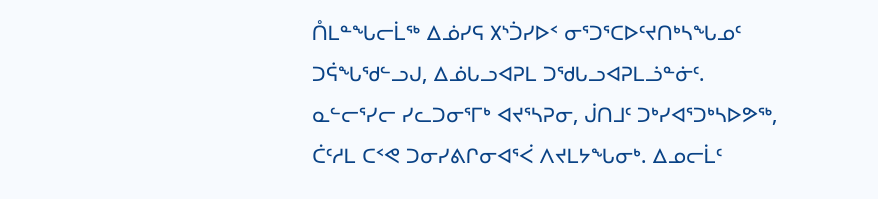ᑍᒪᓐᖓᓕᒫᖅ ᐃᓅᓯᕋ ᙭ᔅᑑᓯᐅᑉ ᓂᕐᑐᕐᑕᐅᑦᔪᑎᒃᓴᖓᓄᑦ ᑐᕌᖓᖁᓪᓗᒍ, ᐃᓅᒐᓗᐊᕈᒪ ᑐᖁᒐᓗᐊᕈᒪᓘᓐᓃᑦ.
ᓇᓪᓕᕐᓯᓕ ᓯᓚᑐᓂᕐᒥᒃ ᐊᔪᕐᓴᕈᓂ, ᒎᑎᒧᑦ ᑐᒃᓯᐊᕐᑐᒃᓴᐅᕗᖅ, ᑖᑦᓱᒪ ᑕᑉᕙ ᑐᓂᓯᕕᒋᓂᐊᕐᐹ ᐱᔪᒪᔭᖓᓂᒃ. ᐃᓄᓕᒫᑦ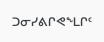ᑐᓂᓯᕕᒋᕙᖕᒪᒋᑦ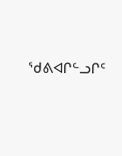ᖁᕕᐊᒋᓪᓗᒋᑦ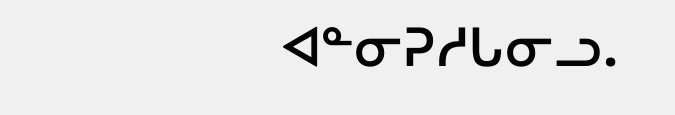ᐊᓐᓂᕈᓱᒐᓂᓗ.